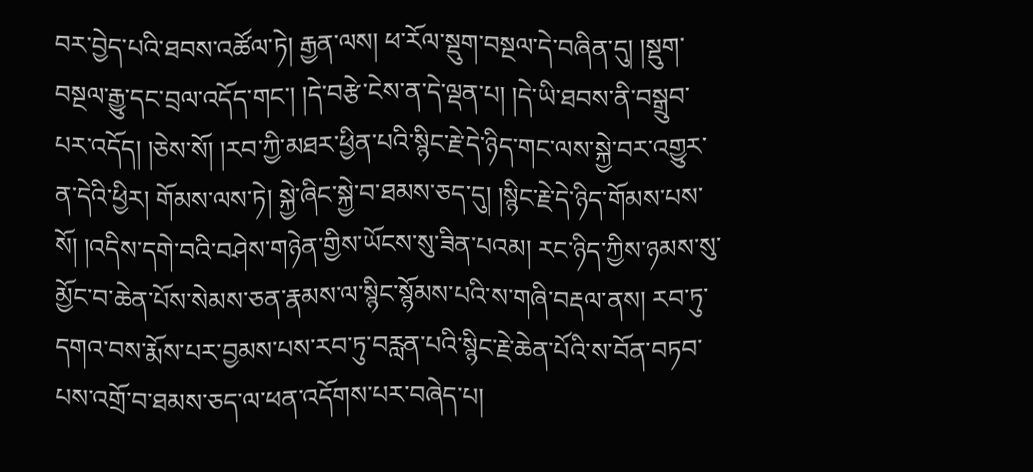བར་བྱེད་པའི་ཐབས་འཚོལ་ཏེ། རྒྱན་ལས། ཕ་རོལ་སྡུག་བསྔལ་དེ་བཞིན་དུ། །སྡུག་བསྔལ་རྒྱུ་དང་བྲལ་འདོད་གང་། །དེ་བརྩེ་ངེས་ན་དེ་ལྡན་པ། །དེ་ཡི་ཐབས་ནི་བསྒྲུབ་པར་འདོད། །ཅེས་སོ། །རབ་ཀྱི་མཐར་ཕྱིན་པའི་སྙིང་རྗེ་དེ་ཉིད་གང་ལས་སྐྱེ་བར་འགྱུར་ན་དེའི་ཕྱིར། གོམས་ལས་ཏེ། སྐྱེ་ཞིང་སྐྱེ་བ་ཐམས་ཅད་དུ། །སྙིང་རྗེ་དེ་ཉིད་གོམས་པས་སོ། །འདིས་དགེ་བའི་བཤེས་གཉེན་གྱིས་ཡོངས་སུ་ཟིན་པའམ། རང་ཉིད་ཀྱིས་ཉམས་སུ་མྱོང་བ་ཆེན་པོས་སེམས་ཅན་རྣམས་ལ་སྙིང་སྙོམས་པའི་ས་གཞི་བརྡལ་ནས། རབ་ཏུ་དགའ་བས་རྨོས་པར་བྱམས་པས་རབ་ཏུ་བརླན་པའི་སྙིང་རྗེ་ཆེན་པོའི་ས་བོན་བཏབ་པས་འགྲོ་བ་ཐམས་ཅད་ལ་ཕན་འདོགས་པར་བཞེད་པ།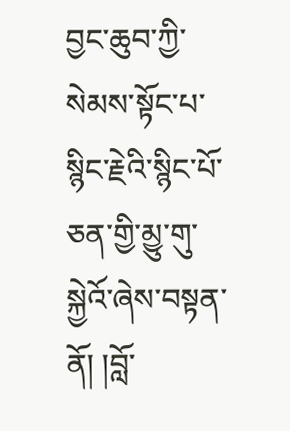བྱང་ཆུབ་ཀྱི་སེམས་སྟོང་པ་སྙིང་རྗེའི་སྙིང་པོ་ཅན་གྱི་མྱུ་གུ་སྐྱེའོ་ཞེས་བསྟན་ནོ། །བློ་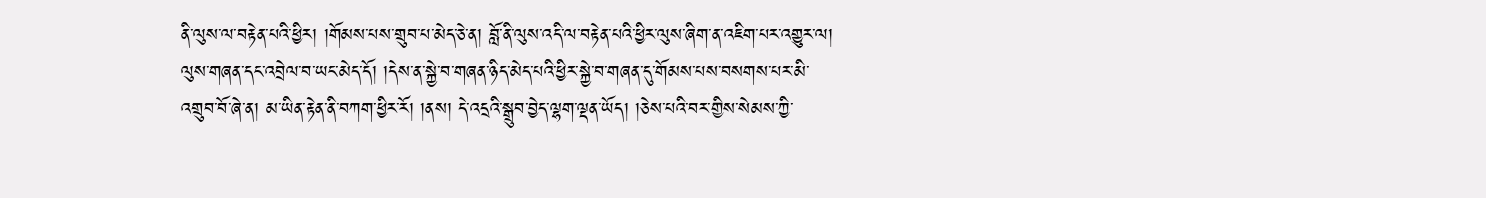ནི་ལུས་ལ་བརྟེན་པའི་ཕྱིར། །གོམས་པས་གྲུབ་པ་མེད་ཅེ་ན། བློ་ནི་ལུས་འདི་ལ་བརྟེན་པའི་ཕྱིར་ལུས་ཞིག་ན་འཇིག་པར་འགྱུར་ལ། ལུས་གཞན་དང་འབྲེལ་བ་ཡང་མེད་དོ། །དེས་ན་སྐྱེ་བ་གཞན་ཉིད་མེད་པའི་ཕྱིར་སྐྱེ་བ་གཞན་དུ་གོམས་པས་བསགས་པར་མི་འགྲུབ་བོ་ཞེ་ན། མ་ཡིན་རྟེན་ནི་བཀག་ཕྱིར་རོ། །ནས། དེ་འདྲའི་སྒྲུབ་བྱེད་ལྷག་ལྡན་ཡོད། །ཅེས་པའི་བར་གྱིས་སེམས་ཀྱི་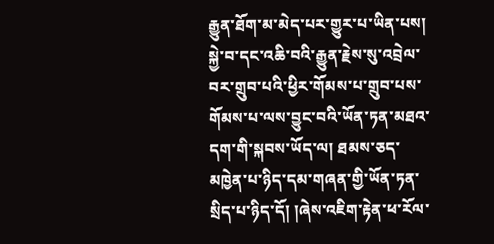རྒྱུན་ཐོག་མ་མེད་པར་གྱུར་པ་ཡིན་པས། སྐྱེ་བ་དང་འཆི་བའི་རྒྱུན་རྗེས་སུ་འབྲེལ་བར་གྲུབ་པའི་ཕྱིར་གོམས་པ་གྲུབ་པས་གོམས་པ་ལས་བྱུང་བའི་ཡོན་ཏན་མཐའ་དག་གི་སྐབས་ཡོད་ལ། ཐམས་ཅད་མཁྱེན་པ་ཉིད་དམ་གཞན་གྱི་ཡོན་ཏན་སྲིད་པ་ཉིད་དོ། །ཞེས་འཇིག་རྟེན་ཕ་རོལ་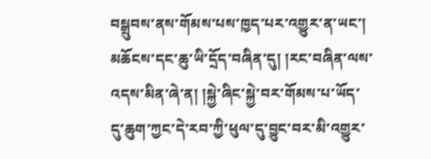བསྒྲུབས་ནས་གོམས་པས་ཁྱད་པར་འགྱུར་ན་ཡང་། མཆོངས་དང་ཆུ་ཡི་དྲོད་བཞིན་དུ། །རང་བཞིན་ལས་འདས་མིན་ཞེ་ན། །སྐྱེ་ཞིང་སྐྱེ་བར་གོམས་པ་ཡོད་དུ་ཆུག་ཀྱང་དེ་རབ་ཀྱི་ཕུལ་དུ་བྱུང་བར་མི་འགྱུར་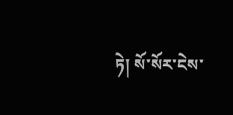ཏེ། སོ་སོར་ངེས་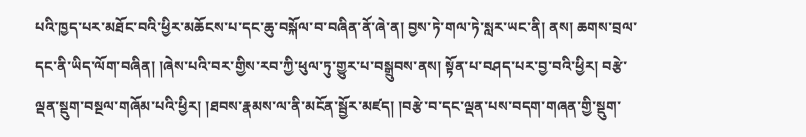པའི་ཁྱད་པར་མཐོང་བའི་ཕྱིར་མཆོངས་པ་དང་ཆུ་བསྐོལ་བ་བཞིན་ནོ་ཞེ་ན། བྱས་ཏེ་གལ་ཏེ་སླར་ཡང་ནི། ནས། ཆགས་བྲལ་དང་ནི་ཡིད་ལོག་བཞིན། །ཞེས་པའི་བར་གྱིས་རབ་ཀྱི་ཕུལ་ཏུ་གྱུར་པ་བསྒྲུབས་ནས། སྟོན་པ་བཤད་པར་བྱ་བའི་ཕྱིར། བརྩེ་ལྡན་སྡུག་བསྔལ་གཞོམ་པའི་ཕྱིར། །ཐབས་རྣམས་ལ་ནི་མངོན་སྦྱོར་མཛད། །བརྩེ་བ་དང་ལྡན་པས་བདག་གཞན་གྱི་སྡུག་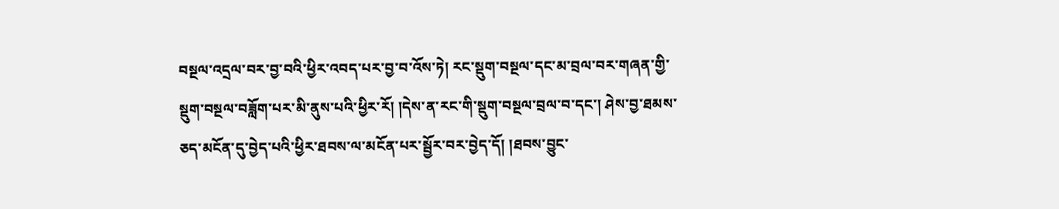བསྔལ་འདྲལ་བར་བྱ་བའི་ཕྱིར་འབད་པར་བྱ་བ་འོས་ཏེ། རང་སྡུག་བསྔལ་དང་མ་བྲལ་བར་གཞན་གྱི་སྡུག་བསྔལ་བཟློག་པར་མི་ནུས་པའི་ཕྱིར་རོ། །དེས་ན་རང་གི་སྡུག་བསྔལ་བྲལ་བ་དང་། ཤེས་བྱ་ཐམས་ཅད་མངོན་དུ་བྱེད་པའི་ཕྱིར་ཐབས་ལ་མངོན་པར་སྦྱོར་བར་བྱེད་དོ། །ཐབས་བྱུང་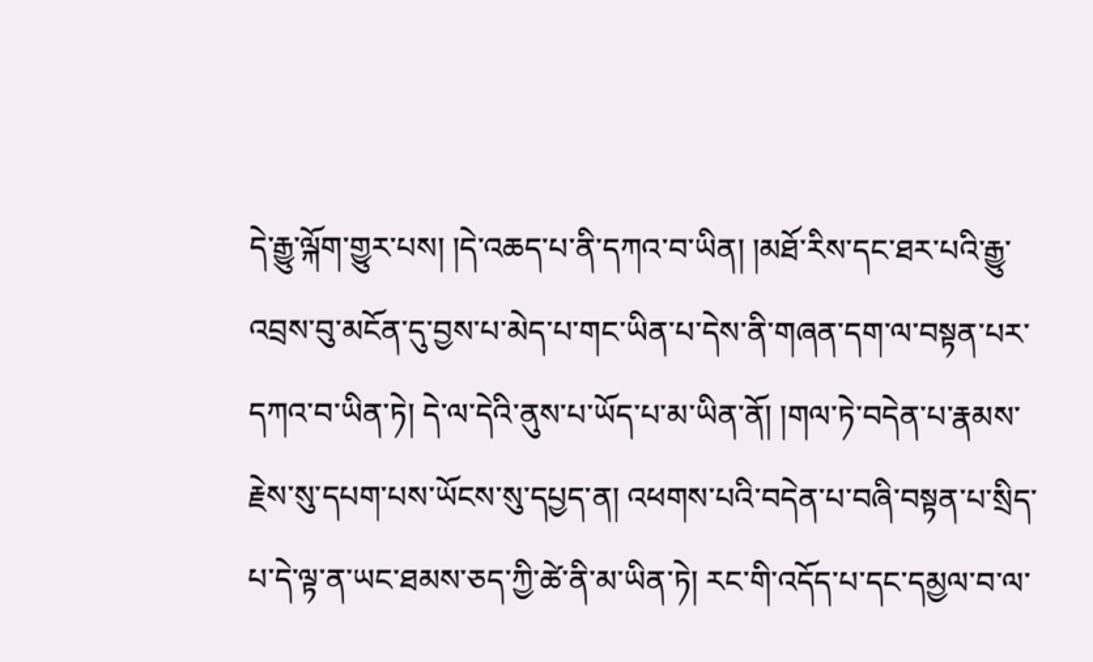དེ་རྒྱུ་ལྐོག་གྱུར་པས། །དེ་འཆད་པ་ནི་དཀའ་བ་ཡིན། །མཐོ་རིས་དང་ཐར་པའི་རྒྱུ་འབྲས་བུ་མངོན་དུ་བྱས་པ་མེད་པ་གང་ཡིན་པ་དེས་ནི་གཞན་དག་ལ་བསྟན་པར་དཀའ་བ་ཡིན་ཏེ། དེ་ལ་དེའི་ནུས་པ་ཡོད་པ་མ་ཡིན་ནོ། །གལ་ཏེ་བདེན་པ་རྣམས་རྗེས་སུ་དཔག་པས་ཡོངས་སུ་དཔྱད་ན། འཕགས་པའི་བདེན་པ་བཞི་བསྟན་པ་སྲིད་པ་དེ་ལྟ་ན་ཡང་ཐམས་ཅད་ཀྱི་ཚེ་ནི་མ་ཡིན་ཏེ། རང་གི་འདོད་པ་དང་དམྱལ་བ་ལ་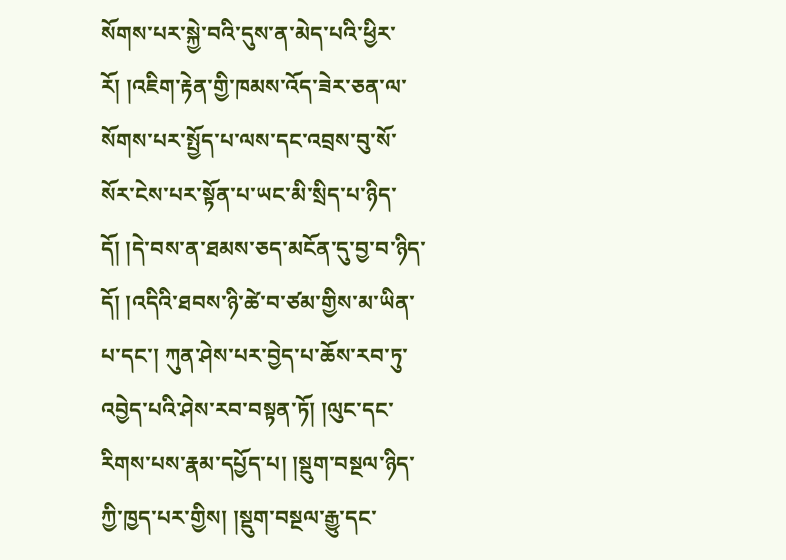སོགས་པར་སྐྱེ་བའི་དུས་ན་མེད་པའི་ཕྱིར་རོ། །འཇིག་རྟེན་གྱི་ཁམས་འོད་ཟེར་ཅན་ལ་སོགས་པར་སྤྱོད་པ་ལས་དང་འབྲས་བུ་སོ་སོར་ངེས་པར་སྟོན་པ་ཡང་མི་སྲིད་པ་ཉིད་དོ། །དེ་བས་ན་ཐམས་ཅད་མངོན་དུ་བྱ་བ་ཉིད་དོ། །འདིའི་ཐབས་ཉི་ཚེ་བ་ཙམ་གྱིས་མ་ཡིན་པ་དང་། ཀུན་ཤེས་པར་བྱེད་པ་ཆོས་རབ་ཏུ་འབྱེད་པའི་ཤེས་རབ་བསྟན་ཏོ། །ལུང་དང་རིགས་པས་རྣམ་དཔྱོད་པ། །སྡུག་བསྔལ་ཉིད་ཀྱི་ཁྱད་པར་གྱིས། །སྡུག་བསྔལ་རྒྱུ་དང་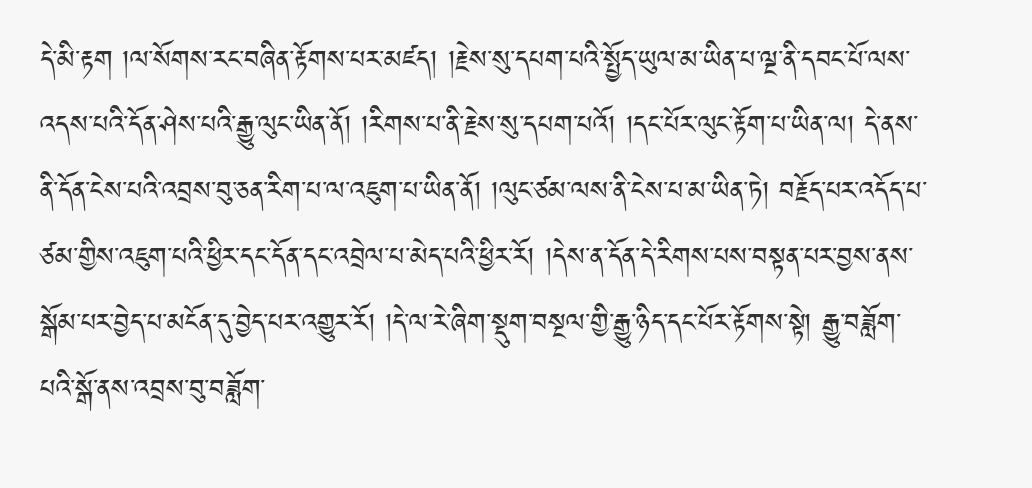དེ་མི་རྟག །ལ་སོགས་རང་བཞིན་རྟོགས་པར་མཛད། །རྗེས་སུ་དཔག་པའི་སྤྱོད་ཡུལ་མ་ཡིན་པ་ལྔ་ནི་དབང་པོ་ལས་འདས་པའི་དོན་ཤེས་པའི་རྒྱུ་ལུང་ཡིན་ནོ། །རིགས་པ་ནི་རྗེས་སུ་དཔག་པའོ། །དང་པོར་ལུང་རྟོག་པ་ཡིན་ལ། དེ་ནས་ནི་དོན་ངེས་པའི་འབྲས་བུ་ཅན་རིག་པ་ལ་འཇུག་པ་ཡིན་ནོ། །ལུང་ཙམ་ལས་ནི་ངེས་པ་མ་ཡིན་ཏེ། བརྗོད་པར་འདོད་པ་ཙམ་གྱིས་འཇུག་པའི་ཕྱིར་དང་དོན་དང་འབྲེལ་པ་མེད་པའི་ཕྱིར་རོ། །དེས་ན་དོན་དེ་རིགས་པས་བསྟན་པར་བྱས་ནས་སྒོམ་པར་བྱེད་པ་མངོན་དུ་བྱེད་པར་འགྱུར་རོ། །དེ་ལ་རེ་ཞིག་སྡུག་བསྔལ་གྱི་རྒྱུ་ཉིད་དང་པོར་རྟོགས་སྟེ། རྒྱུ་བཟློག་པའི་སྒོ་ནས་འབྲས་བུ་བཟློག་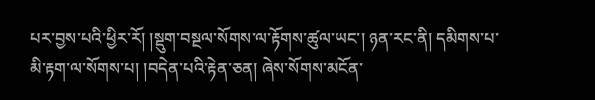པར་བྱས་པའི་ཕྱིར་རོ། །སྡུག་བསྔལ་སོགས་ལ་རྟོགས་ཚུལ་ཡང་། ཉན་རང་ནི། དམིགས་པ་མི་རྟག་ལ་སོགས་པ། །བདེན་པའི་རྟེན་ཅན། ཞེས་སོགས་མངོན་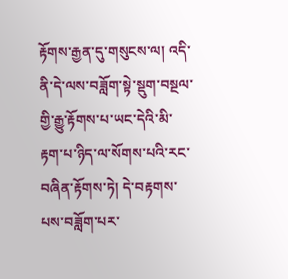རྟོགས་རྒྱན་དུ་གསུངས་ལ། འདི་ནི་དེ་ལས་བཟློག་སྟེ་སྡུག་བསྔལ་གྱི་རྒྱུ་རྟོགས་པ་ཡང་དེའི་མི་རྟག་པ་ཉིད་ལ་སོགས་པའི་རང་བཞིན་རྟོགས་ཏེ། དེ་བརྟགས་པས་བཟློག་པར་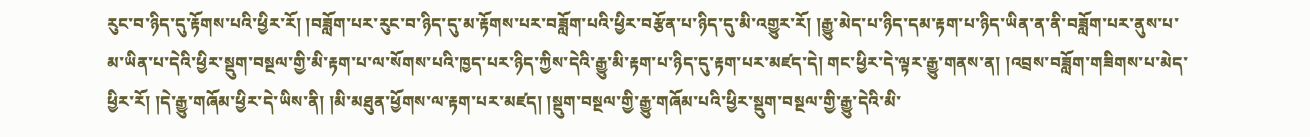རུང་བ་ཉིད་དུ་རྟོགས་པའི་ཕྱིར་རོ། །བཟློག་པར་རུང་བ་ཉིད་དུ་མ་རྟོགས་པར་བཟློག་པའི་ཕྱིར་བརྩོན་པ་ཉིད་དུ་མི་འགྱུར་རོ། །རྒྱུ་མེད་པ་ཉིད་དམ་རྟག་པ་ཉིད་ཡིན་ན་ནི་བཟློག་པར་ནུས་པ་མ་ཡིན་པ་དེའི་ཕྱིར་སྡུག་བསྔལ་གྱི་མི་རྟག་པ་ལ་སོགས་པའི་ཁྱད་པར་ཉིད་ཀྱིས་དེའི་རྒྱུ་མི་རྟག་པ་ཉིད་དུ་རྟག་པར་མཛད་དེ། གང་ཕྱིར་དེ་ལྟར་རྒྱུ་གནས་ན། །འབྲས་བཟློག་གཟིགས་པ་མེད་ཕྱིར་རོ། །དེ་རྒྱུ་གཞོམ་ཕྱིར་དེ་ཡིས་ནི། །མི་མཐུན་ཕྱོགས་ལ་རྟག་པར་མཛད། །སྡུག་བསྔལ་གྱི་རྒྱུ་གཞོམ་པའི་ཕྱིར་སྡུག་བསྔལ་གྱི་རྒྱུ་དེའི་མི་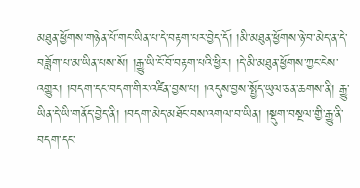མཐུན་ཕྱོགས་གཉེན་པོ་གང་ཡིན་པ་དེ་བརྟག་པར་བྱེད་དོ། །མི་མཐུན་ཕྱོགས་ཉེ་བ་མེད་ན་དེ་བཟློག་པ་མ་ཡིན་པས་སོ། །རྒྱུ་ཡི་ངོ་བོ་བརྟག་པའི་ཕྱིར། །དེ་མི་མཐུན་ཕྱོགས་ཀྱང་ངེས་འགྱུར། །བདག་དང་བདག་གིར་འཛིན་བྱས་པ། །འདུས་བྱས་སྤྱོད་ཡུལ་ཅན་ཆགས་ནི། རྒྱུ་ཡིན་དེ་ཡི་གནོད་བྱེད་ནི། །བདག་མེད་མཐོང་བས་འགལ་བ་ཡིན། །སྡུག་བསྔལ་གྱི་རྒྱུ་ནི་བདག་དང་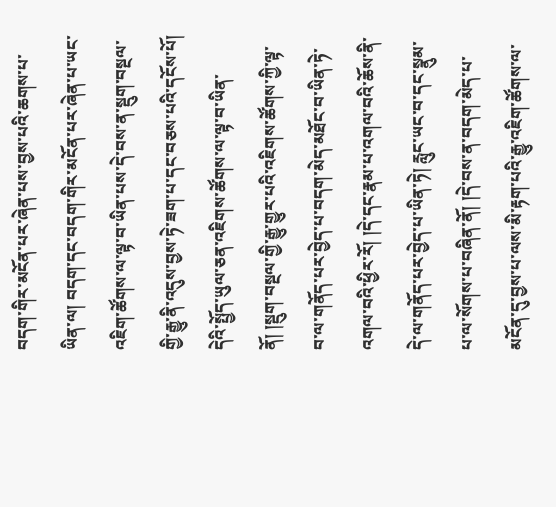བདག་གིར་མངོན་པར་ཞེན་པས་བྱས་པའི་ཆགས་པ་ཡིན་ལ། བདག་དང་བདག་གིར་མངོན་པར་ཞེན་པ་ཡང་འཇིག་ཚོགས་ལ་ལྟ་བ་ཡིན་པས་དེ་བས་ན་སྡུག་བསྔལ་གྱི་རྒྱུ་ནི་འདུས་བྱས་ཏེ་ཟག་པ་དང་བཅས་པའི་དངོས་པོ། དེའི་སྤྱོད་ཡུལ་ཅན་འཇིགས་ཚོགས་ལ་ལྟ་བ་ཡིན་ནོ། །སྡུག་བསྔལ་གྱི་རྒྱུ་གྱུར་པའི་འཇིགས་ཚོགས་ཀྱི་ལྟ་བ་ལ་གནོད་པར་བྱེད་པ་བདག་མེད་མཐོང་བ་ཡིན་ཏེ་འགལ་བའི་ཕྱིར་རོ། །དེ་དང་རྣམ་པ་འགལ་བའི་ཆོས་ནི་དེ་ལ་གནོད་པར་བྱེད་པ་ཡིན་ཏེ། རླུང་ཡང་བ་དང་སྣུམ་པ་ལ་སོགས་པ་བཞིན་ནོ། །དེ་བས་ན་བདག་མེད་པ་མངོན་དུ་བྱས་པ་ལས་མི་རྟག་པའི་རྒྱུ་འཇིག་ཚོགས་ལ་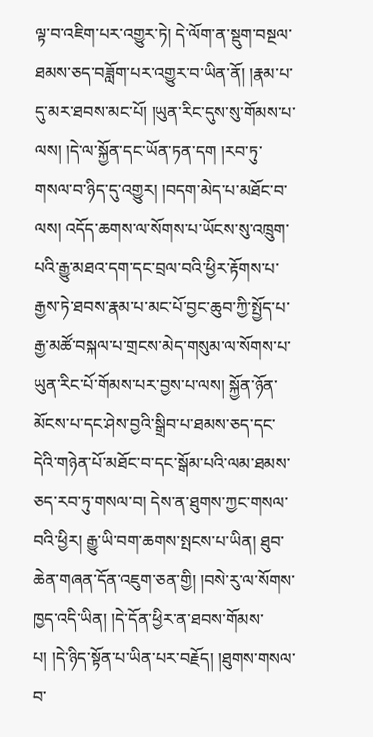ལྟ་བ་འཇིག་པར་འགྱུར་ཏེ། དེ་ལོག་ན་སྡུག་བསྔལ་ཐམས་ཅད་བཟློག་པར་འགྱུར་བ་ཡིན་ནོ། །རྣམ་པ་དུ་མར་ཐབས་མང་པོ། །ཡུན་རིང་དུས་སུ་གོམས་པ་ལས། །དེ་ལ་སྐྱོན་དང་ཡོན་ཏན་དག །རབ་ཏུ་གསལ་བ་ཉིད་དུ་འགྱུར། །བདག་མེད་པ་མཐོང་བ་ལས། འདོད་ཆགས་ལ་སོགས་པ་ཡོངས་སུ་འཁྲུག་པའི་རྒྱུ་མཐའ་དག་དང་བྲལ་བའི་ཕྱིར་རྟོགས་པ་རྒྱས་ཏེ་ཐབས་རྣམ་པ་མང་པོ་བྱང་ཆུབ་ཀྱི་སྤྱོད་པ་རྒྱ་མཚོ་བསྐལ་པ་གྲངས་མེད་གསུམ་ལ་སོགས་པ་ཡུན་རིང་པོ་གོམས་པར་བྱས་པ་ལས། སྐྱོན་ཉོན་མོངས་པ་དང་ཤེས་བྱའི་སྒྲིབ་པ་ཐམས་ཅད་དང་དེའི་གཉེན་པོ་མཐོང་བ་དང་སྒོམ་པའི་ལམ་ཐམས་ཅད་རབ་ཏུ་གསལ་བ། དེས་ན་ཐུགས་ཀྱང་གསལ་བའི་ཕྱིར། རྒྱུ་ཡི་བག་ཆགས་སྤངས་པ་ཡིན། ཐུབ་ཆེན་གཞན་དོན་འཇུག་ཅན་གྱི། །བསེ་རུ་ལ་སོགས་ཁྱད་འདི་ཡིན། །དེ་དོན་ཕྱིར་ན་ཐབས་གོམས་པ། །དེ་ཉིད་སྟོན་པ་ཡིན་པར་བརྗོད། །ཐུགས་གསལ་བ་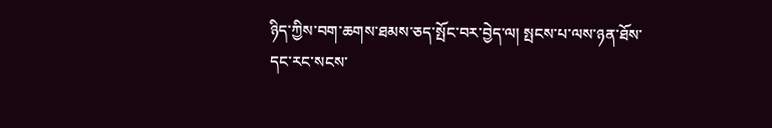ཉིད་ཀྱིས་བག་ཆགས་ཐམས་ཅད་སྤོང་བར་བྱེད་ལ། སྤངས་པ་ལས་ཉན་ཐོས་དང་རང་སངས་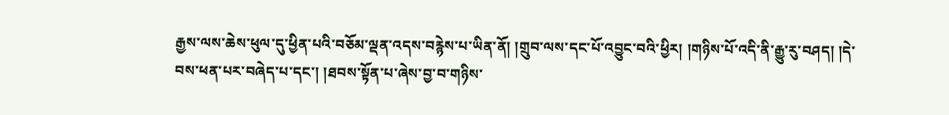རྒྱས་ལས་ཆེས་ཕུལ་དུ་ཕྱིན་པའི་བཅོམ་ལྡན་འདས་བརྙེས་པ་ཡིན་ནོ། །གྲུབ་ལས་དང་པོ་འབྱུང་བའི་ཕྱིར། །གཉིས་པོ་འདི་ནི་རྒྱུ་རུ་བཤད། །དེ་བས་ཕན་པར་བཞེད་པ་དང་། །ཐབས་སྟོན་པ་ཞེས་བྱ་བ་གཉིས་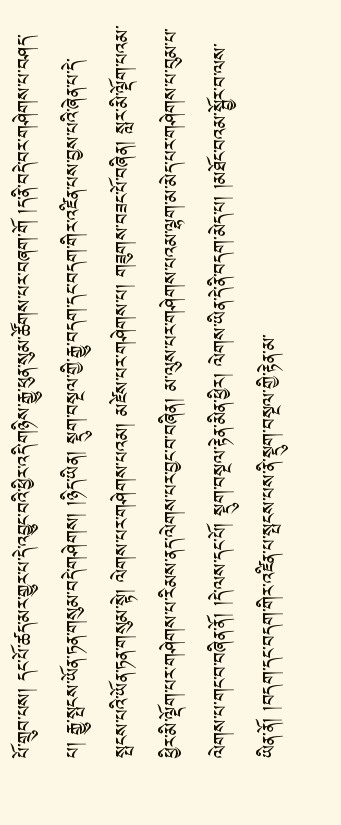པོ་གྲུབ་པས། དང་པོ་ཚད་མར་གྱུར་པ་དེ་འབྱུང་བའི་ཕྱིར་འདི་གཉིས་རྒྱུ་ཕུན་སུམ་ཚོགས་པར་བཞག་གོ །ད་ནི་བདེ་བར་གཤེགས་པ་བཤད་པ། རྒྱུ་སྤངས་ཡོན་ཏན་གསུམ་བདེ་གཤེགས། །ཉིད་ཡིན། སྡུག་བསྔལ་གྱི་རྒྱུ་བདག་དང་བདག་གིར་འཛིན་པས་བྱས་པའི་ཞེན་པ་དེ་སྤངས་པའི་ཡོན་ཏན་གསུམ་སྟེ། ལེགས་པར་གཤེགས་པའམ། མཛེས་པར་གཤེགས་པ། གཟུགས་བཟང་པོ་བཞིན། སླར་མི་ལྡོག་པའམ་ཕྱིར་མི་ལྡོག་པར་གཤེགས་པ་རིམས་ནད་ལེགས་པར་བྱང་བ་བཞིན། མ་ལུས་པར་གཤེགས་པའམ་ལྷག་མ་མེད་པར་གཤེགས་པ་བུམ་པ་ལེགས་པ་གང་བ་བཞིན་ནོ། །དེ་ལས་དང་པོ། སྡུག་བསྔལ་རྟེན་མིན་ཕྱིར། ལེགས་ཡིན་དེ་ནི་བདག་མེད་པ། །མཐོང་བའམ་སྦྱོར་བ་ལས་ཡིན་ནོ། །བདག་དང་བདག་གིར་འཛིན་པ་སྤངས་པས་ནི་སྡུག་བསྔལ་གྱི་རྟེན་མ་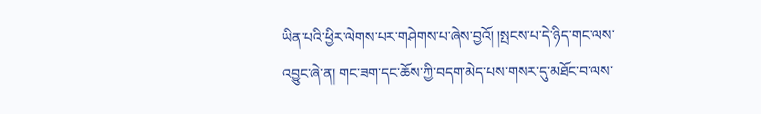ཡིན་པའི་ཕྱིར་ལེགས་པར་གཤེགས་པ་ཞེས་བྱའོ། །སྤངས་པ་དེ་ཉིད་གང་ལས་འབྱུང་ཞེ་ན། གང་ཟག་དང་ཆོས་ཀྱི་བདག་མེད་པས་གསར་དུ་མཐོང་བ་ལས་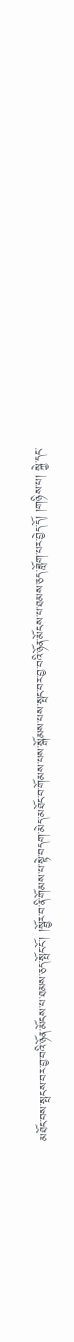མཐོང་བས་སྤངས་བར་བྱ་བའི་ཉོན་མོངས་པ་ཐམས་ཅད་སྤོང་ངོ་། །སྦྱོར་བ་ནི་གོམས་པ་སྟེ་བདག་མེད་མཐོང་བ་གོམས་པས་སྒོམས་པས་སྤང་བར་བྱ་བའི་ཉོན་མོངས་པ་ཐམས་ཅད་ཟློག་པར་བྱེད་དོ། །གཉིས་པ། སྐྱེ་དང་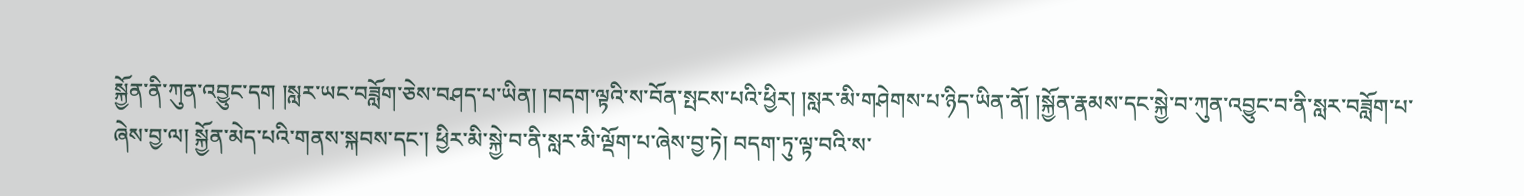སྐྱོན་ནི་ཀུན་འབྱུང་དག །སླར་ཡང་བཟློག་ཅེས་བཤད་པ་ཡིན། །བདག་ལྟའི་ས་བོན་སྤངས་པའི་ཕྱིར། །སླར་མི་གཤེགས་པ་ཉིད་ཡིན་ནོ། །སྐྱོན་རྣམས་དང་སྐྱེ་བ་ཀུན་འབྱུང་བ་ནི་སླར་བཟློག་པ་ཞེས་བྱ་ལ། སྐྱོན་མེད་པའི་གནས་སྐབས་དང་། ཕྱིར་མི་སྐྱེ་བ་ནི་སླར་མི་ལྡོག་པ་ཞེས་བྱ་ཏེ། བདག་ཏུ་ལྟ་བའི་ས་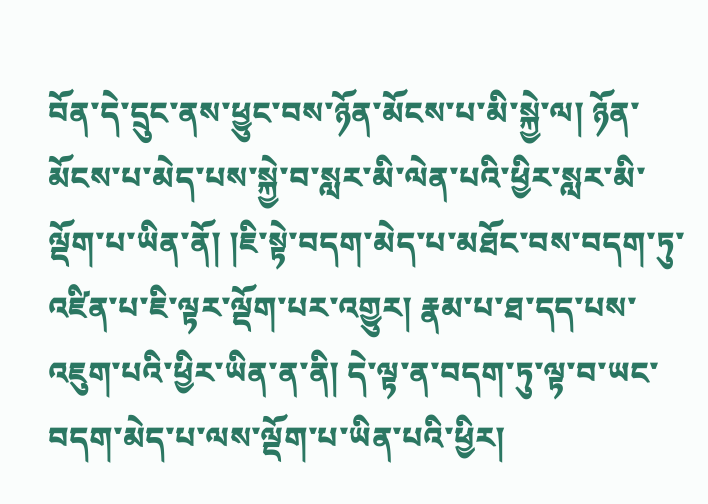བོན་དེ་དྲུང་ནས་ཕྱུང་བས་ཉོན་མོངས་པ་མི་སྐྱེ་ལ། ཉོན་མོངས་པ་མེད་པས་སྐྱེ་བ་སླར་མི་ལེན་པའི་ཕྱིར་སླར་མི་ལྡོག་པ་ཡིན་ནོ། །ཇི་སྟེ་བདག་མེད་པ་མཐོང་བས་བདག་ཏུ་འཛིན་པ་ཇི་ལྟར་ལྡོག་པར་འགྱུར། རྣམ་པ་ཐ་དད་པས་འཇུག་པའི་ཕྱིར་ཡིན་ན་ནི། དེ་ལྟ་ན་བདག་ཏུ་ལྟ་བ་ཡང་བདག་མེད་པ་ལས་ལྡོག་པ་ཡིན་པའི་ཕྱིར།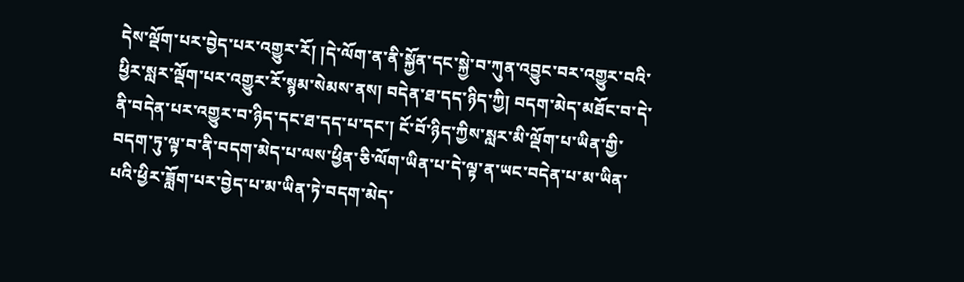དེས་ལྡོག་པར་བྱེད་པར་འགྱུར་རོ། །དེ་ལོག་ན་ནི་སྐྱོན་དང་སྐྱེ་བ་ཀུན་འབྱུང་བར་འགྱུར་བའི་ཕྱིར་སླར་ལྡོག་པར་འགྱུར་རོ་སྙམ་སེམས་ནས། བདེན་ཐ་དད་ཉིད་ཀྱི། བདག་མེད་མཐོང་བ་དེ་ནི་བདེན་པར་འགྱུར་བ་ཉིད་དང་ཐ་དད་པ་དང་། ངོ་བོ་ཉིད་ཀྱིས་སླར་མི་ལྡོག་པ་ཡིན་གྱི་བདག་ཏུ་ལྟ་བ་ནི་བདག་མེད་པ་ལས་ཕྱིན་ཅི་ལོག་ཡིན་པ་དེ་ལྟ་ན་ཡང་བདེན་པ་མ་ཡིན་པའི་ཕྱིར་ཟློག་པར་བྱེད་པ་མ་ཡིན་ཏེ་བདག་མེད་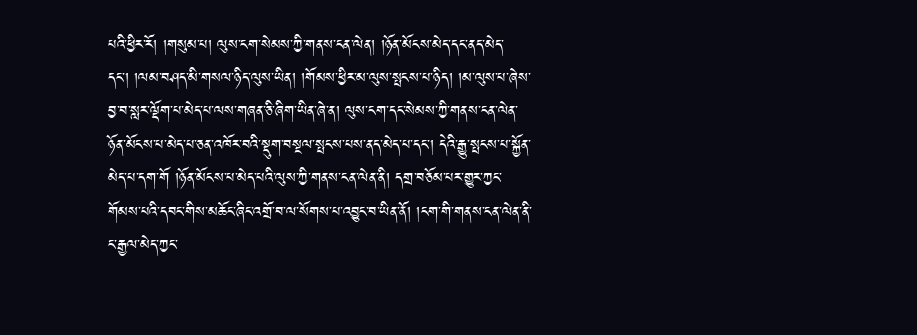པའི་ཕྱིར་རོ། །གསུམ་པ། ལུས་ངག་སེམས་ཀྱི་གནས་ངན་ལེན། །ཉོན་མོངས་མེད་དང་ནད་མེད་དང་། །ལམ་བཤད་མི་གསལ་ཉིད་ལུས་ཡིན། །གོམས་ཕྱིར་མ་ལུས་སྤངས་པ་ཉིད། །མ་ལུས་པ་ཞེས་བྱ་བ་སླར་ལྡོག་པ་མེད་པ་ལས་གཞན་ཅི་ཞིག་ཡིན་ཞེ་ན། ལུས་ངག་དང་སེམས་ཀྱི་གནས་ངན་ལེན་ཉོན་མོངས་པ་མེད་པ་ཅན་འཁོར་བའི་སྡུག་བསྔལ་སྤངས་པས་ནད་མེད་པ་དང་། དེའི་རྒྱུ་སྤངས་པ་སྐྱོན་མེད་པ་དག་གོ །ཉོན་མོངས་པ་མེད་པའི་ལུས་ཀྱི་གནས་ངན་ལེན་ནི། དགྲ་བཅོམ་པར་གྱུར་ཀྱང་གོམས་པའི་དབང་གིས་མཆོང་ཞིང་འགྲོ་བ་ལ་སོགས་པ་འབྱུང་བ་ཡིན་ནོ། །ངག་གི་གནས་ངན་ལེན་ནི་ང་རྒྱལ་མེད་ཀྱང་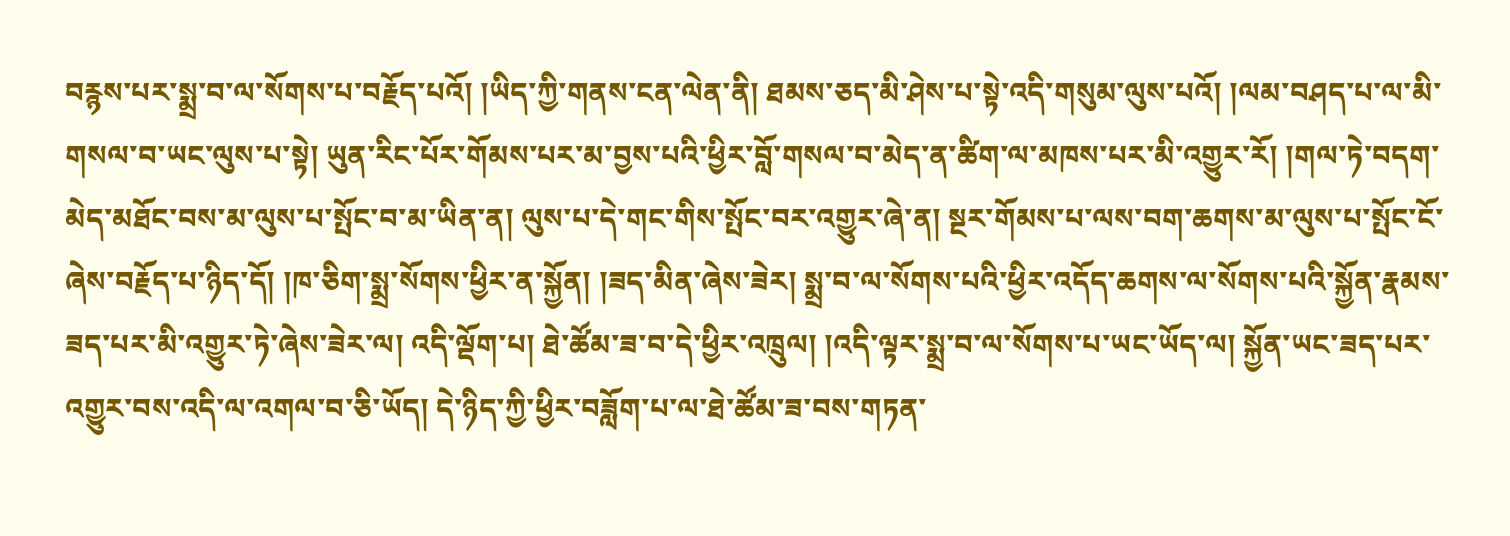བརྙས་པར་སྨྲ་བ་ལ་སོགས་པ་བརྗོད་པའོ། །ཡིད་ཀྱི་གནས་ངན་ལེན་ནི། ཐམས་ཅད་མི་ཤེས་པ་སྟེ་འདི་གསུམ་ལུས་པའོ། །ལམ་བཤད་པ་ལ་མི་གསལ་བ་ཡང་ལུས་པ་སྟེ། ཡུན་རིང་པོར་གོམས་པར་མ་བྱས་པའི་ཕྱིར་བློ་གསལ་བ་མེད་ན་ཚིག་ལ་མཁས་པར་མི་འགྱུར་རོ། །གལ་ཏེ་བདག་མེད་མཐོང་བས་མ་ལུས་པ་སྤོང་བ་མ་ཡིན་ན། ལུས་པ་དེ་གང་གིས་སྤོང་བར་འགྱུར་ཞེ་ན། སྔར་གོམས་པ་ལས་བག་ཆགས་མ་ལུས་པ་སྤོང་ངོ་ཞེས་བརྗོད་པ་ཉིད་དོ། །ཁ་ཅིག་སྨྲ་སོགས་ཕྱིར་ན་སྐྱོན། །ཟད་མིན་ཞེས་ཟེར། སྨྲ་བ་ལ་སོགས་པའི་ཕྱིར་འདོད་ཆགས་ལ་སོགས་པའི་སྐྱོན་རྣམས་ཟད་པར་མི་འགྱུར་ཏེ་ཞེས་ཟེར་ལ། འདི་ལྡོག་པ། ཐེ་ཚོམ་ཟ་བ་དེ་ཕྱིར་འཁྲུལ། །འདི་ལྟར་སྨྲ་བ་ལ་སོགས་པ་ཡང་ཡོད་ལ། སྐྱོན་ཡང་ཟད་པར་འགྱུར་བས་འདི་ལ་འགལ་བ་ཅི་ཡོད། དེ་ཉིད་ཀྱི་ཕྱིར་བཟློག་པ་ལ་ཐེ་ཚོམ་ཟ་བས་གཏན་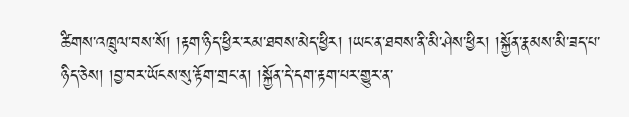ཚིགས་འཁྲུལ་བས་སོ། །རྟག་ཉིད་ཕྱིར་རམ་ཐབས་མེད་ཕྱིར། །ཡང་ན་ཐབས་ནི་མི་ཤེས་ཕྱིར། །སྐྱོན་རྣམས་མི་ཟད་པ་ཉིད་ཅེས། །བྱ་བར་ཡོངས་སུ་རྟོག་གྲང་ན། །སྐྱོན་དེ་དག་རྟག་པར་གྱུར་ན་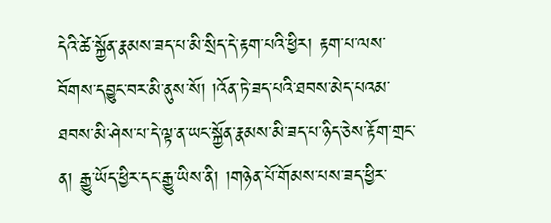དེའི་ཚེ་སྐྱོན་རྣམས་ཟད་པ་མི་སྲིད་དེ་རྟག་པའི་ཕྱིར། རྟག་པ་ལས་བོགས་དབྱུང་བར་མི་ནུས་སོ། །འོན་ཏེ་ཟད་པའི་ཐབས་མེད་པའམ་ཐབས་མི་ཤེས་པ་དེ་ལྟ་ན་ཡང་སྐྱོན་རྣམས་མི་ཟད་པ་ཉིད་ཅེས་རྟོག་གྲང་ན། རྒྱུ་ཡོད་ཕྱིར་དང་རྒྱུ་ཡིས་ནི། །གཉེན་པོ་གོམས་པས་ཟད་ཕྱིར་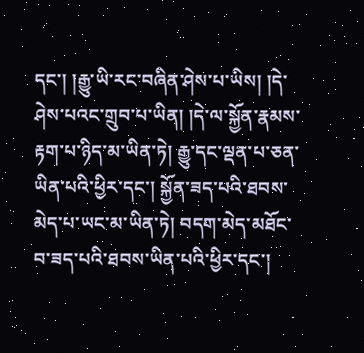དང་། །རྒྱུ་ཡི་རང་བཞིན་ཤེས་པ་ཡིས། །དེ་ཤེས་པའང་གྲུབ་པ་ཡིན། །དེ་ལ་སྐྱོན་རྣམས་རྟག་པ་ཉིད་མ་ཡིན་ཏེ། རྒྱུ་དང་ལྡན་པ་ཅན་ཡིན་པའི་ཕྱིར་དང་། སྐྱོན་ཟད་པའི་ཐབས་མེད་པ་ཡང་མ་ཡིན་ཏེ། བདག་མེད་མཐོང་བ་ཟད་པའི་ཐབས་ཡིན་པའི་ཕྱིར་དང་།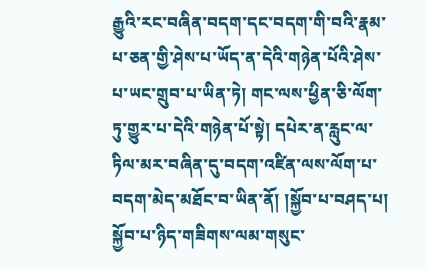རྒྱུའི་རང་བཞིན་བདག་དང་བདག་གི་བའི་རྣམ་པ་ཅན་གྱི་ཤེས་པ་ཡོད་ན་དེའི་གཉེན་པོའི་ཤེས་པ་ཡང་གྲུབ་པ་ཡིན་ཏེ། གང་ལས་ཕྱིན་ཅི་ལོག་ཏུ་གྱུར་པ་དེའི་གཉེན་པོ་སྟེ། དཔེར་ན་རླུང་ལ་ཏིལ་མར་བཞིན་དུ་བདག་འཛིན་ལས་ལོག་པ་བདག་མེད་མཐོང་བ་ཡིན་ནོ། །སྐྱོབ་པ་བཤད་པ། སྐྱོབ་པ་ཉིད་གཟིགས་ལམ་གསུང་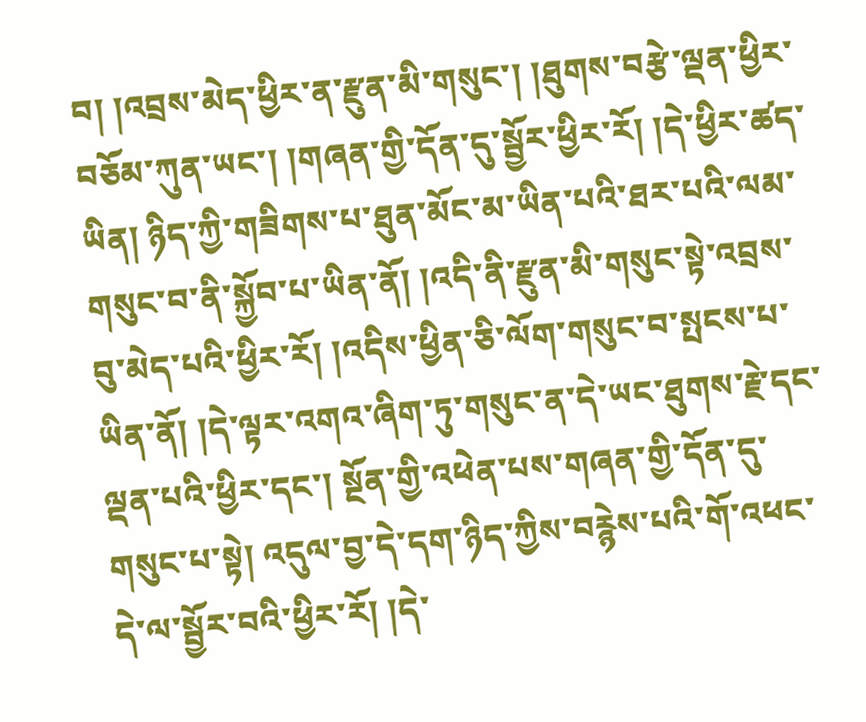བ། །འབྲས་མེད་ཕྱིར་ན་རྫུན་མི་གསུང་། །ཐུགས་བརྩེ་ལྡན་ཕྱིར་བཅོམ་ཀུན་ཡང་། །གཞན་གྱི་དོན་དུ་སྦྱོར་ཕྱིར་རོ། །དེ་ཕྱིར་ཚད་ཡིན། ཉིད་ཀྱི་གཟིགས་པ་ཐུན་མོང་མ་ཡིན་པའི་ཐར་པའི་ལམ་གསུང་བ་ནི་སྐྱོབ་པ་ཡིན་ནོ། །འདི་ནི་རྫུན་མི་གསུང་སྟེ་འབྲས་བུ་མེད་པའི་ཕྱིར་རོ། །འདིས་ཕྱིན་ཅི་ལོག་གསུང་བ་སྤངས་པ་ཡིན་ནོ། །དེ་ལྟར་འགའ་ཞིག་ཏུ་གསུང་ན་དེ་ཡང་ཐུགས་རྗེ་དང་ལྡན་པའི་ཕྱིར་དང་། སྔོན་གྱི་འཕེན་པས་གཞན་གྱི་དོན་དུ་གསུང་པ་སྟེ། འདུལ་བྱ་དེ་དག་ཉིད་ཀྱིས་བརྙེས་པའི་གོ་འཕང་དེ་ལ་སྦྱོར་བའི་ཕྱིར་རོ། །དེ་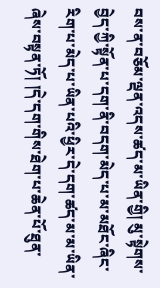བས་ན་བཅོམ་ལྡན་འདས་ཚད་མ་ཡིན་གྱི། མུ་སྟེགས་བྱེད་ཀྱི་སྟོན་པ་དག་ནི་བདག་མེད་པ་མ་མཐོང་ཞིང་རིག་པ་མེད་པ་ཡིན་པའི་ཕྱིར་དེ་དག་ཚད་མ་མ་ཡིན་ཞེས་བསྟན་ཏོ། །དེ་དག་གིས་ཐེག་པ་ཆེན་པོ་ཐུན་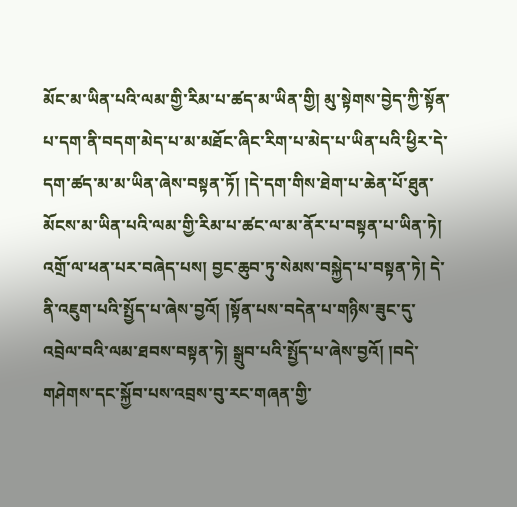མོང་མ་ཡིན་པའི་ལམ་གྱི་རིམ་པ་ཚད་མ་ཡིན་གྱི། མུ་སྟེགས་བྱེད་ཀྱི་སྟོན་པ་དག་ནི་བདག་མེད་པ་མ་མཐོང་ཞིང་རིག་པ་མེད་པ་ཡིན་པའི་ཕྱིར་དེ་དག་ཚད་མ་མ་ཡིན་ཞེས་བསྟན་ཏོ། །དེ་དག་གིས་ཐེག་པ་ཆེན་པོ་ཐུན་མོངས་མ་ཡིན་པའི་ལམ་གྱི་རིམ་པ་ཚང་ལ་མ་ནོར་པ་བསྟན་པ་ཡིན་ཏེ། འགྲོ་ལ་ཕན་པར་བཞེད་པས། བྱང་ཆུབ་ཏུ་སེམས་བསྐྱེད་པ་བསྟན་ཏེ། དེ་ནི་འཇུག་པའི་སྤྱོད་པ་ཞེས་བྱའོ། །སྟོན་པས་བདེན་པ་གཉིས་ཟུང་དུ་འབྲེལ་བའི་ལམ་ཐབས་བསྟན་ཏེ། སྒྲུབ་པའི་སྤྱོད་པ་ཞེས་བྱའོ། །བདེ་གཤེགས་དང་སྐྱོབ་པས་འབྲས་བུ་རང་གཞན་གྱི་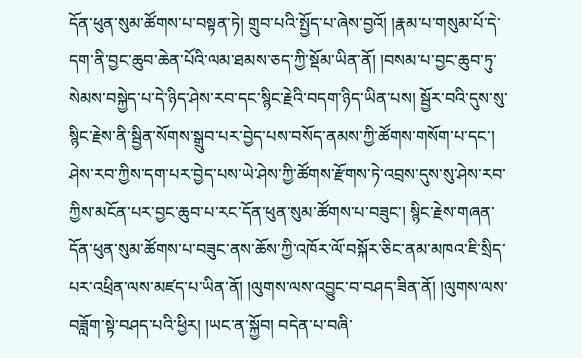དོན་ཕུན་སུམ་ཚོགས་པ་བསྟན་ཏེ། གྲུབ་པའི་སྤྱོད་པ་ཞེས་བྱའོ། །རྣམ་པ་གསུམ་པོ་དེ་དག་ནི་བྱང་ཆུབ་ཆེན་པོའི་ལམ་ཐམས་ཅད་ཀྱི་སྡོམ་ཡིན་ནོ། །བསམ་པ་བྱང་ཆུབ་ཏུ་སེམས་བསྐྱེད་པ་དེ་ཉིད་ཤེས་རབ་དང་སྙིང་རྗེའི་བདག་ཉིད་ཡིན་པས། སྦྱོར་བའི་དུས་སུ་སྙིང་རྗེས་ནི་སྦྱིན་སོགས་སྒྲུབ་པར་བྱེད་པས་བསོད་ནམས་ཀྱི་ཚོགས་གསོག་པ་དང་། ཤེས་རབ་ཀྱིས་དག་པར་བྱེད་པས་ཡེ་ཤེས་ཀྱི་ཚོགས་རྫོགས་ཏེ་འབྲས་དུས་སུ་ཤེས་རབ་ཀྱིས་མངོན་པར་བྱང་ཆུབ་པ་རང་དོན་ཕུན་སུམ་ཚོགས་པ་བཟུང་། སྙིང་རྗེས་གཞན་དོན་ཕུན་སུམ་ཚོགས་པ་བཟུང་ནས་ཆོས་ཀྱི་འཁོར་ལོ་བསྐོར་ཅིང་ནམ་མཁའ་ཇི་སྲིད་པར་འཕྲིན་ལས་མཛད་པ་ཡིན་ནོ། །ལུགས་ལས་འབྱུང་བ་བཤད་ཟིན་ནོ། །ལུགས་ལས་བཟློག་སྟེ་བཤད་པའི་ཕྱིར། །ཡང་ན་སྐྱོབ། བདེན་པ་བཞི་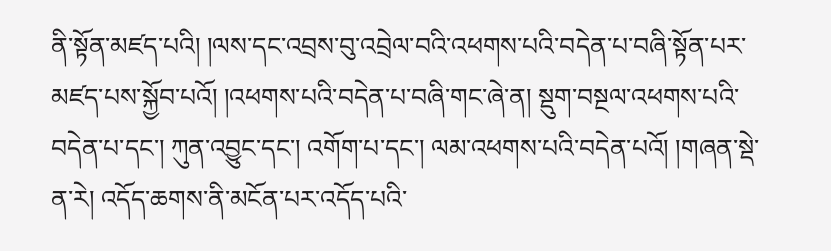ནི་སྟོན་མཛད་པའི། །ལས་དང་འབྲས་བུ་འབྲེལ་བའི་འཕགས་པའི་བདེན་པ་བཞི་སྟོན་པར་མཛད་པས་སྐྱོབ་པའོ། །འཕགས་པའི་བདེན་པ་བཞི་གང་ཞེ་ན། སྡུག་བསྔལ་འཕགས་པའི་བདེན་པ་དང་། ཀུན་འབྱུང་དང་། འགོག་པ་དང་། ལམ་འཕགས་པའི་བདེན་པའོ། །གཞན་སྡེ་ན་རེ། འདོད་ཆགས་ནི་མངོན་པར་འདོད་པའི་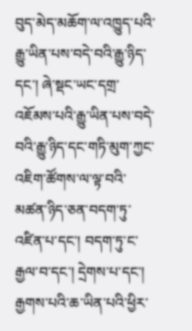བུད་མེད་མཆོག་ལ་འཁྱུད་པའི་རྒྱུ་ཡིན་པས་བདེ་བའི་རྒྱུ་ཉིད་དང་། ཞེ་སྡང་ཡང་དགྲ་འཇོམས་པའི་རྒྱུ་ཡིན་པས་བདེ་བའི་རྒྱུ་ཉིད་དང་གཏི་མུག་ཀྱང་འཇིག་ཚོགས་ལ་ལྟ་བའི་མཚན་ཉིད་ཅན་བདག་ཏུ་འཛིན་པ་དང་། བདག་ཏུ་ང་རྒྱལ་བ་དང་། དྲེགས་པ་དང་། རྒྱགས་པའི་ཆ་ཡིན་པའི་ཕྱིར་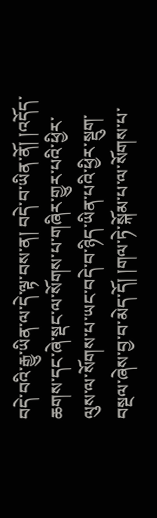བདེ་བའི་རྒྱུ་ཡིན་ལ་དེ་ལྟ་བས་ན། བདེ་བ་ཡིན་ནོ། །འདོད་ཆགས་དང་ཞེ་སྡང་ལ་སོགས་པ་གཞིར་གྱུར་པའི་ཕྱིར་ལུས་ལ་སོགས་པ་ཡང་བདེ་བ་ཉིད་ཡིན་པའི་ཕྱིར་སྡུག་བསྔལ་ཞེས་བྱ་བ་མེད་དོ། །གལ་ཏེ་སྐོམ་པ་ལ་སོགས་པ་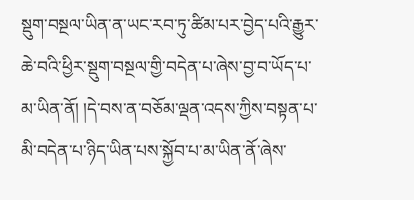སྡུག་བསྔལ་ཡིན་ན་ཡང་རབ་ཏུ་ཚིམ་པར་བྱེད་པའི་རྒྱུར་ཆེ་བའི་ཕྱིར་སྡུག་བསྔལ་གྱི་བདེན་པ་ཞེས་བྱ་བ་ཡོད་པ་མ་ཡིན་ནོ། །དེ་བས་ན་བཅོམ་ལྡན་འདས་ཀྱིས་བསྟན་པ་མི་བདེན་པ་ཉིད་ཡིན་པས་སྐྱོབ་པ་མ་ཡིན་ནོ་ཞེས་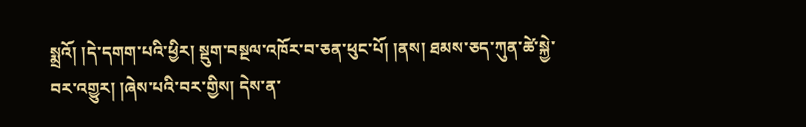སྨྲའོ། །དེ་དགག་པའི་ཕྱིར། སྡུག་བསྔལ་འཁོར་བ་ཅན་ཕུང་པོ། །ནས། ཐམས་ཅད་ཀུན་ཚེ་སྐྱེ་བར་འགྱུར། །ཞེས་པའི་བར་གྱིས། དེས་ན་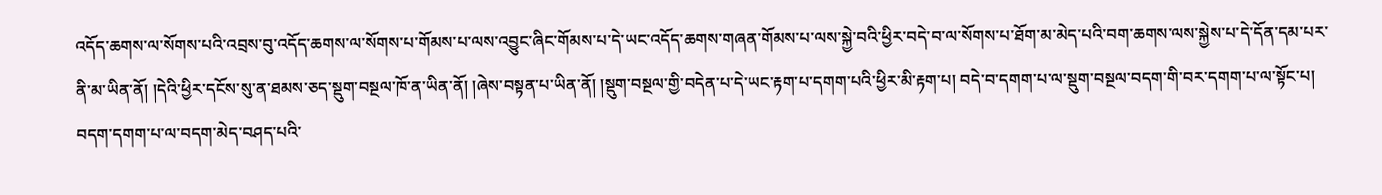འདོད་ཆགས་ལ་སོགས་པའི་འབྲས་བུ་འདོད་ཆགས་ལ་སོགས་པ་གོམས་པ་ལས་འབྱུང་ཞིང་གོམས་པ་དེ་ཡང་འདོད་ཆགས་གཞན་གོམས་པ་ལས་སྐྱེ་བའི་ཕྱིར་བདེ་བ་ལ་སོགས་པ་ཐོག་མ་མེད་པའི་བག་ཆགས་ལས་སྐྱེས་པ་དེ་དོན་དམ་པར་ནི་མ་ཡིན་ནོ། །དེའི་ཕྱིར་དངོས་སུ་ན་ཐམས་ཅད་སྡུག་བསྔལ་ཁོ་ན་ཡིན་ནོ། །ཞེས་བསྟན་པ་ཡིན་ནོ། །སྡུག་བསྔལ་གྱི་བདེན་པ་དེ་ཡང་རྟག་པ་དགག་པའི་ཕྱིར་མི་རྟག་པ། བདེ་བ་དགག་པ་ལ་སྡུག་བསྔལ་བདག་གི་བར་དགག་པ་ལ་སྟོང་པ། བདག་དགག་པ་ལ་བདག་མེད་བཤད་པའི་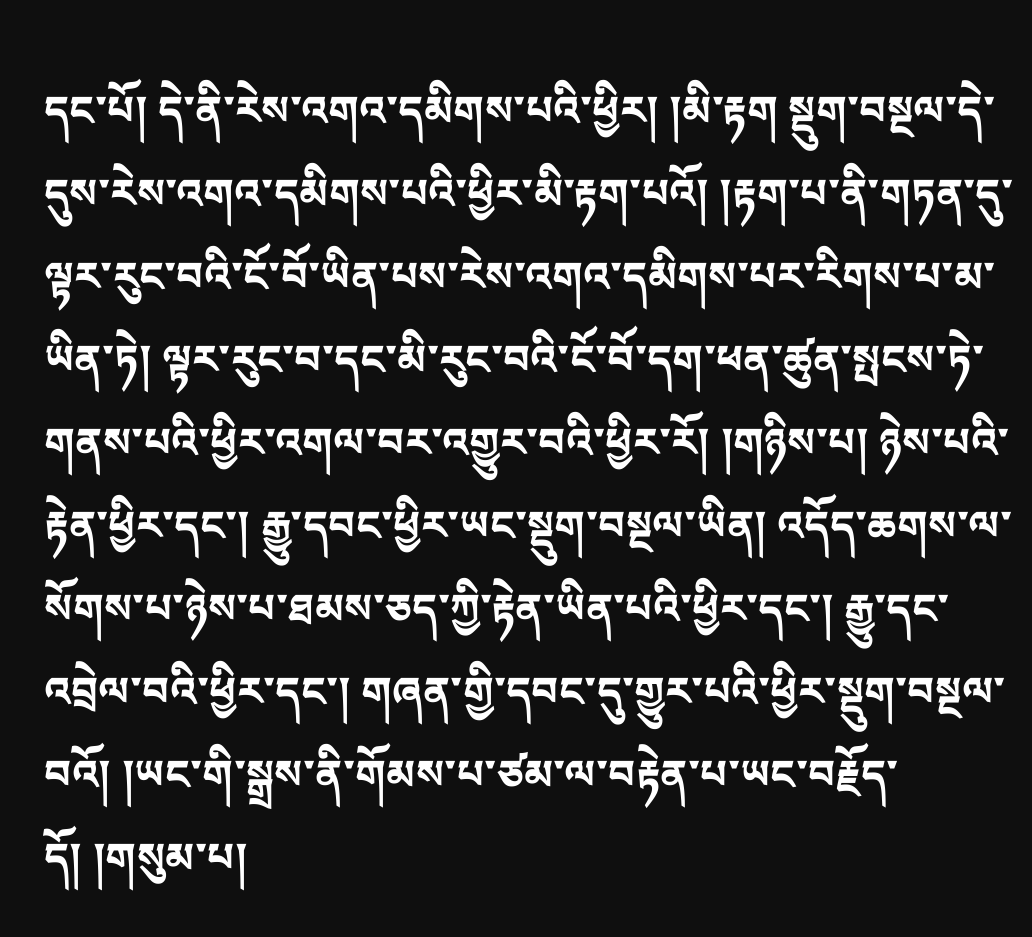དང་པོ། དེ་ནི་རེས་འགའ་དམིགས་པའི་ཕྱིར། །མི་རྟག སྡུག་བསྔལ་དེ་དུས་རེས་འགའ་དམིགས་པའི་ཕྱིར་མི་རྟག་པའོ། །རྟག་པ་ནི་གཏན་དུ་ལྟར་རུང་བའི་ངོ་བོ་ཡིན་པས་རེས་འགའ་དམིགས་པར་རིགས་པ་མ་ཡིན་ཏེ། ལྟར་རུང་བ་དང་མི་རུང་བའི་ངོ་བོ་དག་ཕན་ཚུན་སྤངས་ཏེ་གནས་པའི་ཕྱིར་འགལ་བར་འགྱུར་བའི་ཕྱིར་རོ། །གཉིས་པ། ཉེས་པའི་རྟེན་ཕྱིར་དང་། རྒྱུ་དབང་ཕྱིར་ཡང་སྡུག་བསྔལ་ཡིན། འདོད་ཆགས་ལ་སོགས་པ་ཉེས་པ་ཐམས་ཅད་ཀྱི་རྟེན་ཡིན་པའི་ཕྱིར་དང་། རྒྱུ་དང་འབྲེལ་བའི་ཕྱིར་དང་། གཞན་གྱི་དབང་དུ་གྱུར་པའི་ཕྱིར་སྡུག་བསྔལ་བའོ། །ཡང་གི་སྒྲས་ནི་གོམས་པ་ཙམ་ལ་བརྟེན་པ་ཡང་བརྗོད་དོ། །གསུམ་པ།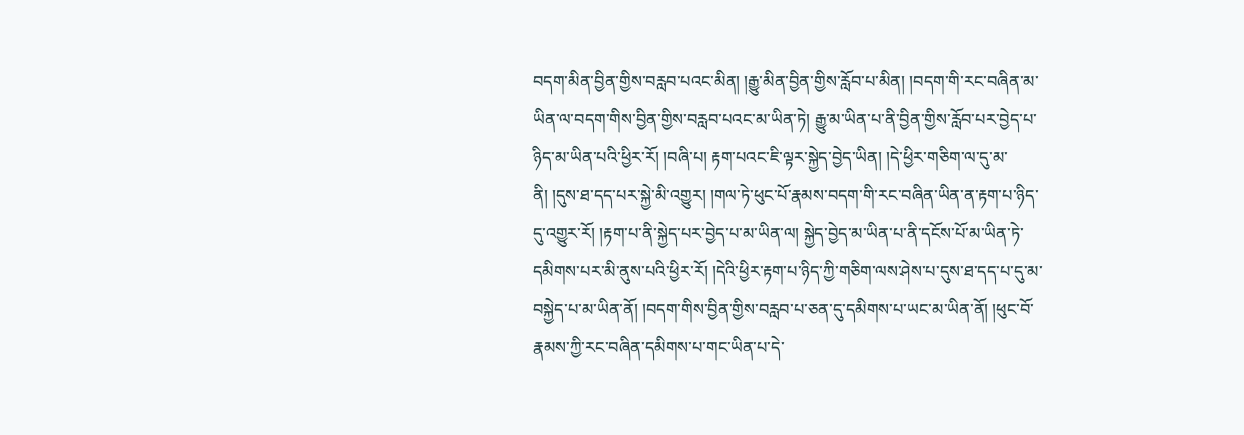བདག་མིན་བྱིན་གྱིས་བརླབ་པའང་མིན། །རྒྱུ་མིན་བྱིན་གྱིས་རློབ་པ་མིན། །བདག་གི་རང་བཞིན་མ་ཡིན་ལ་བདག་གིས་བྱིན་གྱིས་བརླབ་པའང་མ་ཡིན་ཏེ། རྒྱུ་མ་ཡིན་པ་ནི་བྱིན་གྱིས་རློབ་པར་བྱེད་པ་ཉིད་མ་ཡིན་པའི་ཕྱིར་རོ། །བཞི་པ། རྟག་པའང་ཇི་ལྟར་སྐྱེད་བྱེད་ཡིན། །དེ་ཕྱིར་གཅིག་ལ་དུ་མ་ནི། །དུས་ཐ་དད་པར་སྐྱེ་མི་འགྱུར། །གལ་ཏེ་ཕུང་པོ་རྣམས་བདག་གི་རང་བཞིན་ཡིན་ན་རྟག་པ་ཉིད་དུ་འགྱུར་རོ། །རྟག་པ་ནི་སྐྱེད་པར་བྱེད་པ་མ་ཡིན་ལ། སྐྱེད་བྱེད་མ་ཡིན་པ་ནི་དངོས་པོ་མ་ཡིན་ཏེ་དམིགས་པར་མི་ནུས་པའི་ཕྱིར་རོ། །དེའི་ཕྱིར་རྟག་པ་ཉིད་ཀྱི་གཅིག་ལས་ཤེས་པ་དུས་ཐ་དད་པ་དུ་མ་བསྐྱེད་པ་མ་ཡིན་ནོ། །བདག་གིས་བྱིན་གྱིས་བརླབ་པ་ཅན་དུ་དམིགས་པ་ཡང་མ་ཡིན་ནོ། །ཕུང་བོ་རྣམས་ཀྱི་རང་བཞིན་དམིགས་པ་གང་ཡིན་པ་དེ་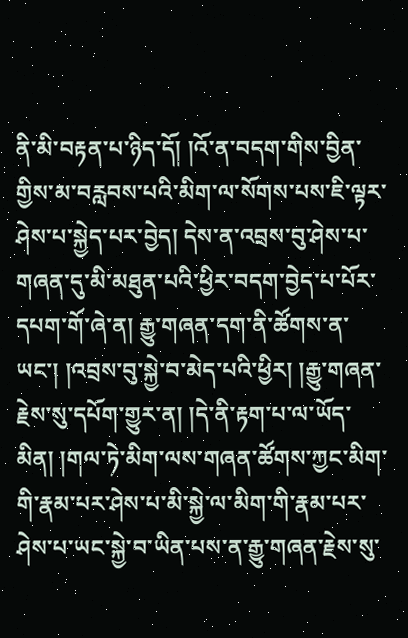ནི་མི་བརྟན་པ་ཉིད་དོ། །འོ་ན་བདག་གིས་བྱིན་གྱིས་མ་བརླབས་པའི་མིག་ལ་སོགས་པས་ཇི་ལྟར་ཤེས་པ་སྐྱེད་པར་བྱེད། དེས་ན་འབྲས་བུ་ཤེས་པ་གཞན་དུ་མི་མཐུན་པའི་ཕྱིར་བདག་བྱེད་པ་པོར་དཔག་གོ་ཞེ་ན། རྒྱུ་གཞན་དག་ནི་ཚོགས་ན་ཡང་། །འབྲས་བུ་སྐྱེ་བ་མེད་པའི་ཕྱིར། །རྒྱུ་གཞན་རྗེས་སུ་དཔོག་གྱུར་ན། །དེ་ནི་རྟག་པ་ལ་ཡོད་མིན། །གལ་ཏེ་མིག་ལས་གཞན་ཚོགས་ཀྱང་མིག་གི་རྣམ་པར་ཤེས་པ་མི་སྐྱེ་ལ་མིག་གི་རྣམ་པར་ཤེས་པ་ཡང་སྐྱེ་བ་ཡིན་པས་ན་རྒྱུ་གཞན་རྗེས་སུ་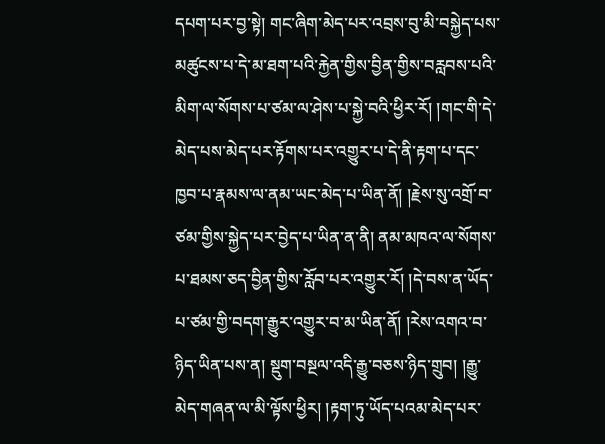དཔག་པར་བྱ་སྟེ། གང་ཞིག་མེད་པར་འབྲས་བུ་མི་བསྐྱེད་པས་མཚུངས་པ་དེ་མ་ཐག་པའི་རྐྱེན་གྱིས་བྱིན་གྱིས་བརླབས་པའི་མིག་ལ་སོགས་པ་ཙམ་ལ་ཤེས་པ་སྐྱེ་བའི་ཕྱིར་རོ། །གང་གི་དེ་མེད་པས་མེད་པར་རྟོགས་པར་འགྱུར་པ་དེ་ནི་རྟག་པ་དང་ཁྱབ་པ་རྣམས་ལ་ནམ་ཡང་མེད་པ་ཡིན་ནོ། །རྗེས་སུ་འགྲོ་བ་ཙམ་གྱིས་སྐྱེད་པར་བྱེད་པ་ཡིན་ན་ནི། ནམ་མཁའ་ལ་སོགས་པ་ཐམས་ཅད་བྱིན་གྱིས་རློབ་པར་འགྱུར་རོ། །དེ་བས་ན་ཡོད་པ་ཙམ་གྱི་བདག་རྒྱུར་འགྱུར་བ་མ་ཡིན་ནོ། །རེས་འགའ་བ་ཉིད་ཡིན་པས་ན། སྡུག་བསྔལ་འདི་རྒྱུ་བཅས་ཉིད་གྲུབ། །རྒྱུ་མེད་གཞན་ལ་མི་ལྟོས་ཕྱིར། །རྟག་ཏུ་ཡོད་པའམ་མེད་པར་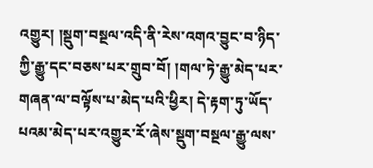འགྱུར། །སྡུག་བསྔལ་འདི་ནི་རེས་འགའ་བྱུང་བ་ཉིད་ཀྱི་རྒྱུ་དང་བཅས་པར་གྲུབ་བོ། །གལ་ཏེ་རྒྱུ་མེད་པར་གཞན་ལ་བལྟོས་པ་མེད་པའི་ཕྱིར། དེ་རྟག་ཏུ་ཡོད་པའམ་མེད་པར་འགྱུར་རོ་ཞེས་སྡུག་བསྔལ་རྒྱུ་ལས་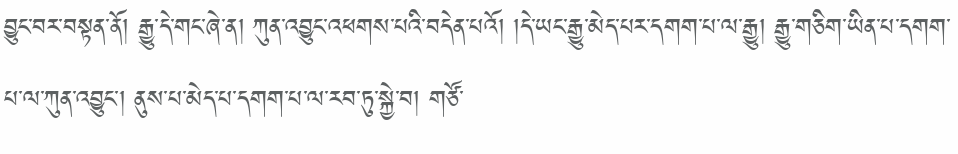བྱུང་བར་བསྟན་ནོ། རྒྱུ་དེ་གང་ཞེ་ན། ཀུན་འབྱུང་འཕགས་པའི་བདེན་པའོ། །དེ་ཡང་རྒྱུ་མེད་པར་དགག་པ་ལ་རྒྱུ། རྒྱུ་གཅིག་ཡིན་པ་དགག་པ་ལ་ཀུན་འབྱུང་། ནུས་པ་མེད་པ་དགག་པ་ལ་རབ་ཏུ་སྐྱེ་བ། གཙོ་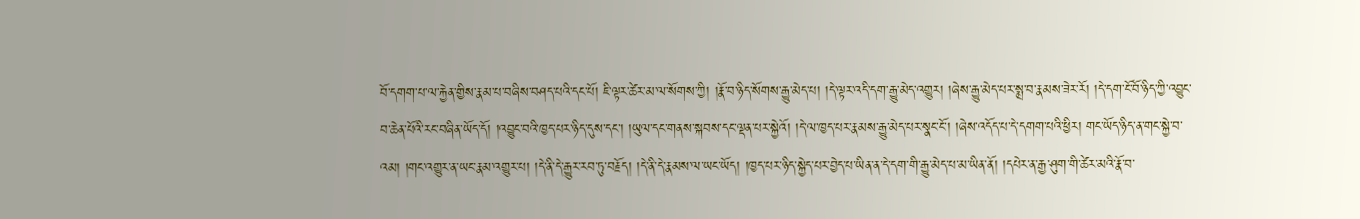བོ་དགག་པ་ལ་རྐྱེན་གྱིས་རྣམ་པ་བཞིས་བཤད་པའི་དང་པོ། ཇི་ལྟར་ཚེར་མ་ལ་སོགས་ཀྱི། །རྣོ་བ་ཉིད་སོགས་རྒྱུ་མེད་པ། །དེ་ལྟར་འདི་དག་རྒྱུ་མེད་འགྱུར། །ཞེས་རྒྱུ་མེད་པར་སྨྲ་བ་རྣམས་ཟེར་རོ། །དེ་དག་ངོ་བོ་ཉིད་ཀྱི་འབྱུང་བ་ཆེན་པོའི་རང་བཞིན་ཡོད་དོ། །འབྱུང་བའི་ཁྱད་པར་ཉིད་དུས་དང་། །ཡུལ་དང་གནས་སྐབས་དང་ལྡན་པར་སྐྱེའོ། །དེ་ལ་ཁྱད་པར་རྣམས་རྒྱུ་མེད་པར་སྣང་ངོ་། །ཞེས་འདོད་པ་དེ་དགག་པའི་ཕྱིར། གང་ཡོད་ཉིད་ན་གང་སྐྱེ་བ་འམ། །གང་འགྱུར་ན་ཡང་རྣམ་འགྱུར་པ། །དེ་ནི་དེ་རྒྱུར་རབ་ཏུ་བརྗོད། །དེ་ནི་དེ་རྣམས་ལ་ཡང་ཡོད། །ཁྱད་པར་ཉིད་སྐྱེད་པར་བྱེད་པ་ཡིན་ན་དེ་དག་གི་རྒྱུ་མེད་པ་མ་ཡིན་ནོ། །དཔེར་ན་རྒྱ་ཤུག་གི་ཚེར་མའི་རྣོ་བ་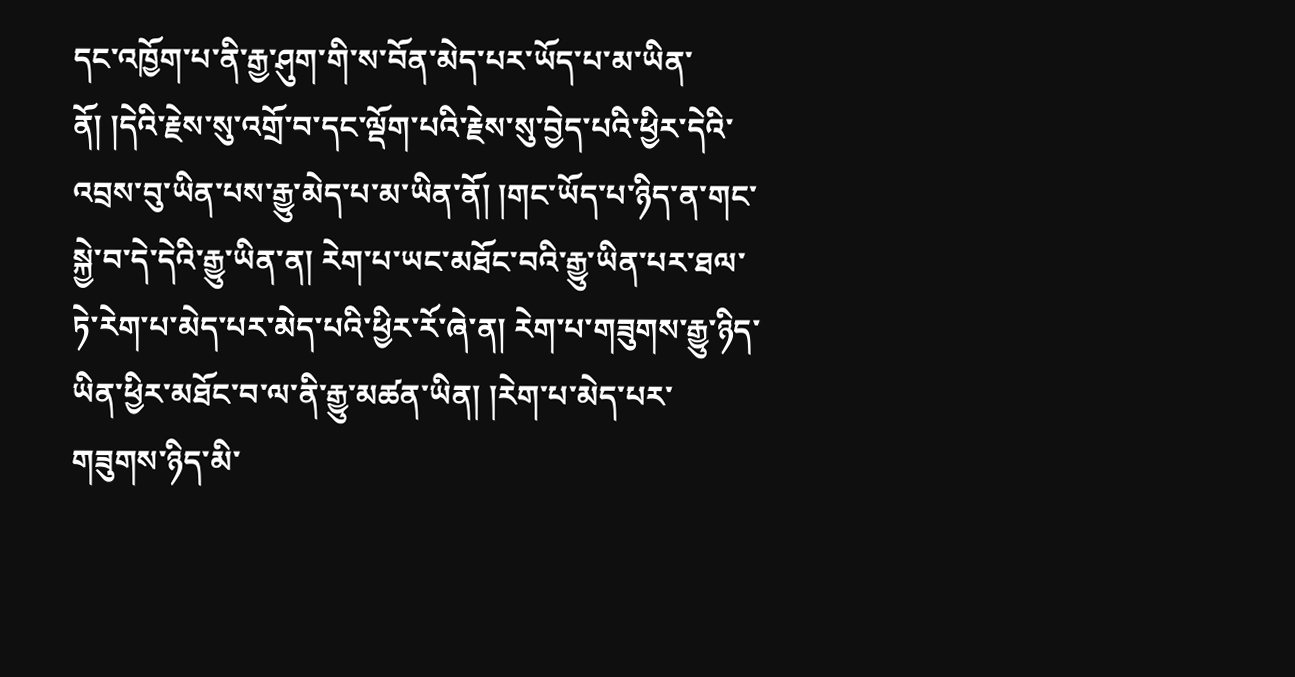དང་འཁྱོག་པ་ནི་རྒྱ་ཤུག་གི་ས་བོན་མེད་པར་ཡོད་པ་མ་ཡིན་ནོ། །དེའི་རྗེས་སུ་འགྲོ་བ་དང་ལྡོག་པའི་རྗེས་སུ་བྱེད་པའི་ཕྱིར་དེའི་འབྲས་བུ་ཡིན་པས་རྒྱུ་མེད་པ་མ་ཡིན་ནོ། །གང་ཡོད་པ་ཉིད་ན་གང་སྐྱེ་བ་དེ་དེའི་རྒྱུ་ཡིན་ན། རེག་པ་ཡང་མཐོང་བའི་རྒྱུ་ཡིན་པར་ཐལ་ཏེ་རེག་པ་མེད་པར་མེད་པའི་ཕྱིར་རོ་ཞེ་ན། རེག་པ་གཟུགས་རྒྱུ་ཉིད་ཡིན་ཕྱིར་མཐོང་བ་ལ་ནི་རྒྱུ་མཚན་ཡིན། །རེག་པ་མེད་པར་གཟུགས་ཉིད་མི་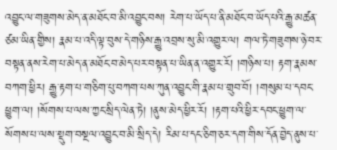འབྱུང་ལ་གཟུགས་མེད་ན་མཐོང་བ་མི་འབྱུང་བས། རེག་པ་ཡོད་པ་ནི་མཐོང་བ་ཡོད་པའི་རྒྱུ་མཚན་ཙམ་ཡིན་གྱིས། རྣམ་པ་འདི་ལྟ་བུས་དེ་གཉིས་རྒྱུ་འབྲས་སུ་མི་འགྱུར་ལ། གལ་ཏེ་གཟུགས་ཉེ་བར་བསྟན་ནས་རེག་པ་མེད་ན་མཐོང་བ་མེད་པར་བསྟན་པ་ཡིན་ན་འགྱུར་རོ། །གཉིས་པ། རྟག་རྣམས་བཀག་ཕྱིར། རྒྱུ་རྟག་པ་གཅིག་པུ་བཀག་པས་ཀུན་འབྱུང་གི་རྣམ་པ་གྲུབ་བོ། །གསུམ་པ་དབང་ཕྱུག་ལ། །སོགས་པ་ལས་ཀྱང་སྲིད་ལེན་ཏེ། །ནུས་མེད་ཕྱིར་རོ། །རྟག་པའི་ཕྱིར་དབང་ཕྱུག་ལ་སོགས་པ་ལས་སྡུག་བསྔལ་འབྱུང་བ་མི་སྲིད་དེ། རིམ་པ་དང་ཅིག་ཅར་དག་གིས་དོན་བྱེད་ནུས་པ་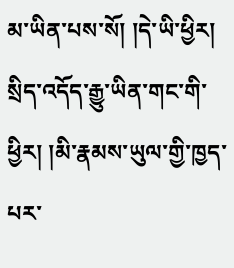མ་ཡིན་པས་སོ། །དེ་ཡི་ཕྱིར། སྲིད་འདོད་རྒྱུ་ཡིན་གང་གི་ཕྱིར། །མི་རྣམས་ཡུལ་གྱི་ཁྱད་པར་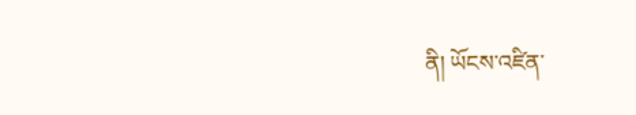ནི། ཡོངས་འཛིན་